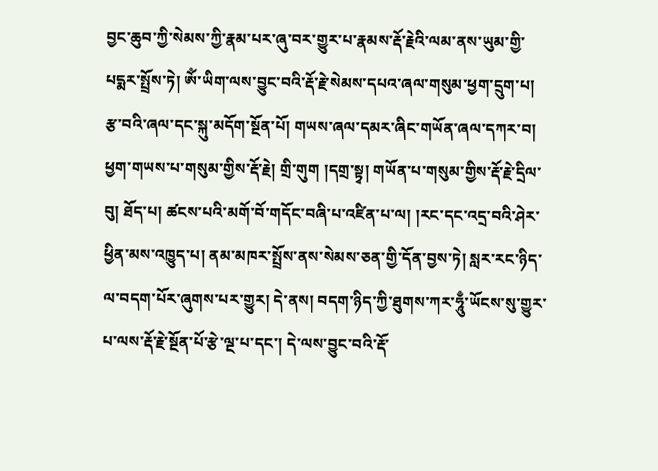བྱང་ཆུབ་ཀྱི་སེམས་ཀྱི་རྣམ་པར་ཞུ་བར་གྱུར་པ་རྣམས་རྡོ་རྗེའི་ལམ་ནས་ཡུམ་གྱི་པདྨར་སྤྲོས་ཏེ། ༀ་ཡིག་ལས་བྱུང་བའི་རྡོ་རྗེ་སེམས་དཔའ་ཞལ་གསུམ་ཕྱག་དྲུག་པ། རྩ་བའི་ཞལ་དང་སྐུ་མདོག་སྔོན་པོ། གཡས་ཞལ་དམར་ཞིང་གཡོན་ཞལ་དཀར་བ། ཕྱག་གཡས་པ་གསུམ་གྱིས་རྡོ་རྗེ། གྲི་གུག །དགྲ་སྟྭ། གཡོན་པ་གསུམ་གྱིས་རྡོ་རྗེ་དྲིལ་བུ། ཐོད་པ། ཚངས་པའི་མགོ་བོ་གདོང་བཞི་པ་འཛིན་པ་ལ། །རང་དང་འདྲ་བའི་ཤེར་ཕྱིན་མས་འཁྱུད་པ། ནམ་མཁར་སྤྲོས་ནས་སེམས་ཅན་གྱི་དོན་བྱས་ཏེ། སླར་རང་ཉིད་ལ་བདག་པོར་ཞུགས་པར་གྱུར། དེ་ནས། བདག་ཉིད་ཀྱི་ཐུགས་ཀར་ཧཱུྃ་ཡོངས་སུ་གྱུར་པ་ལས་རྡོ་རྗེ་སྔོན་པོ་རྩེ་ལྔ་པ་དང་། དེ་ལས་བྱུང་བའི་རྡོ་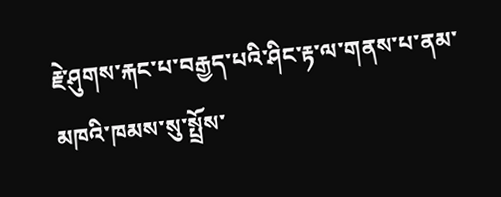རྗེ་ཤུགས་རྐང་པ་བརྒྱད་པའི་ཤིང་རྟ་ལ་གནས་པ་ནམ་མཁའི་ཁམས་སུ་སྤྲོས་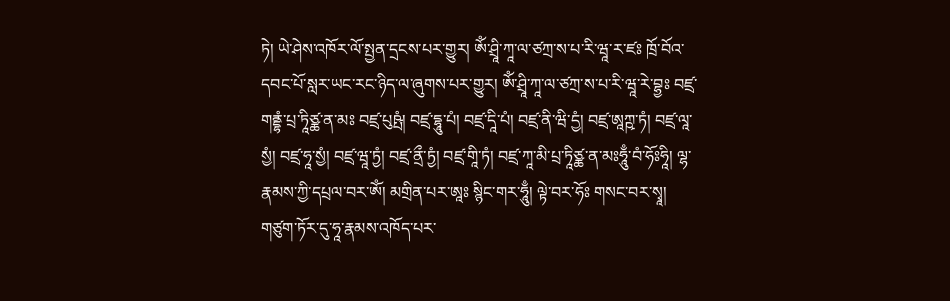ཏེ། ཡེ་ཤེས་འཁོར་ལོ་སྤྱན་དྲངས་པར་གྱུར། ༀ་ཤྲཱི་ཀཱ་ལ་ཙཀྲ་ས་པ་རི་ཝཱ་ར་ཛཿ ཁྲོ་བོའ་དབང་པོ་སླར་ཡང་རང་ཉིད་ལ་ཞུགས་པར་གྱུར། ༀ་ཤྲཱི་ཀཱ་ལ་ཙཀྲ་ས་པ་རི་ཝཱ་རེ་བྷྱཿ བཛྲ་གནྡྷཾ་པྲ་ཏཱིཙྪ་ན་མཿ བཛྲ་པུཥྤཾ། བཛྲ་དྷཱུ་པཾ། བཛྲ་དཱི་པཾ། བཛྲ་ནི་ཝི་དྱཾ། བཛྲ་ཨཱཀྵ་ཏཾ། བཛྲ་ལཱ་སྱཾ། བཛྲ་ཧཱ་སྱཾ། བཛྲ་ཝཱ་ཏྱཾ། བཛྲ་ནྲྀ་ཏྱཾ། བཛྲ་གཱི་ཏཾ། བཛྲ་ཀཱ་མི་པྲ་ཏཱིཙྪ་ན་མཿཧཱུྃ་བཾ་ཧོཿཧཱི། ལྷ་རྣམས་ཀྱི་དཔྲལ་བར་ༀ། མགྲིན་པར་ཨཱཿ སྙིང་གར་ཧཱུྃ། ལྟེ་བར་ཧོཿ གསང་བར་སྭཱ། གཙུག་ཏོར་དུ་ཧཱ་རྣམས་འཁོད་པར་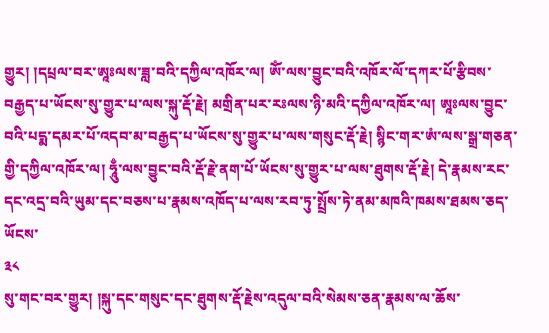གྱུར། །དཔྲལ་བར་ཨཱཿལས་ཟླ་བའི་དཀྱིལ་འཁོར་ལ། ༀ་ལས་བྱུང་བའི་འཁོར་ལོ་དཀར་པོ་རྩིབས་བརྒྱད་པ་ཡོངས་སུ་གྱུར་པ་ལས་སྐུ་རྡོ་རྗེ། མགྲིན་པར་རཿལས་ཉི་མའི་དཀྱིལ་འཁོར་ལ། ཨཱཿལས་བྱུང་བའི་པདྨ་དམར་པོ་འདབ་མ་བརྒྱད་པ་ཡོངས་སུ་གྱུར་པ་ལས་གསུང་རྡོ་རྗེ། སྙིང་གར་ཨཾ་ལས་སྒྲ་གཅན་གྱི་དཀྱིལ་འཁོར་ལ། ཧཱུྃ་ལས་བྱུང་བའི་རྡོ་རྗེ་ནག་པོ་ཡོངས་སུ་གྱུར་པ་ལས་ཐུགས་རྡོ་རྗེ། དེ་རྣམས་རང་དང་འདྲ་བའི་ཡུམ་དང་བཅས་པ་རྣམས་འཁོད་པ་ལས་རབ་ཏུ་སྤྲོས་ཏེ་ནམ་མཁའི་ཁམས་ཐམས་ཅད་ཡོངས་
༣༨
སུ་གང་བར་གྱུར། །སྐུ་དང་གསུང་དང་ཐུགས་རྡོ་རྗེས་འདུལ་བའི་སེམས་ཅན་རྣམས་ལ་ཆོས་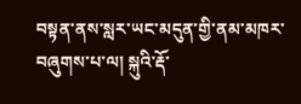བསྟན་ནས་སླར་ཡང་མདུན་གྱི་ནམ་མཁར་བཞུགས་པ་ལ། སྐུའི་རྡོ་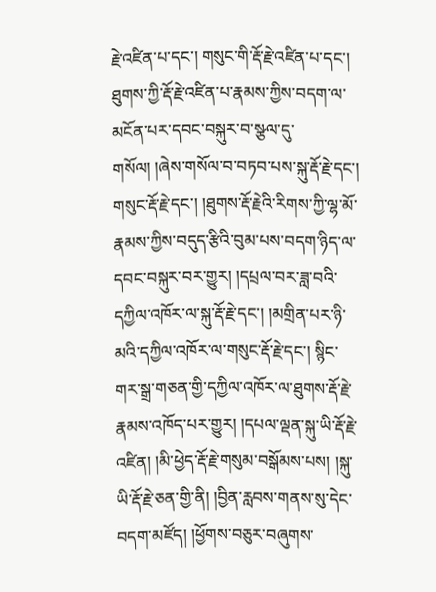རྗེ་འཛིན་པ་དང་། གསུང་གི་རྡོ་རྗེ་འཛིན་པ་དང་། ཐུགས་ཀྱི་རྡོ་རྗེ་འཛིན་པ་རྣམས་ཀྱིས་བདག་ལ་མངོན་པར་དབང་བསྐུར་བ་སྩལ་དུ་གསོལ། །ཞེས་གསོལ་བ་བཏབ་པས་སྐུ་རྡོ་རྗེ་དང་། གསུང་རྡོ་རྗེ་དང་། །ཐུགས་རྡོ་རྗེའི་རིགས་ཀྱི་ལྷ་མོ་རྣམས་ཀྱིས་བདུད་རྩིའི་བུམ་པས་བདག་ཉིད་ལ་དབང་བསྐུར་བར་གྱུར། །དཔྲལ་བར་ཟླ་བའི་དཀྱིལ་འཁོར་ལ་སྐུ་རྡོ་རྗེ་དང་། །མགྲིན་པར་ཉི་མའི་དཀྱིལ་འཁོར་ལ་གསུང་རྡོ་རྗེ་དང་། སྙིང་གར་སྒྲ་གཅན་གྱི་དཀྱིལ་འཁོར་ལ་ཐུགས་རྡོ་རྗེ་རྣམས་འཁོད་པར་གྱུར། །དཔལ་ལྡན་སྐུ་ཡི་རྡོ་རྗེ་འཛིན། །མི་ཕྱེད་རྡོ་རྗེ་གསུམ་བསྒོམས་པས། །སྐུ་ཡི་རྡོ་རྗེ་ཅན་གྱི་ནི། །བྱིན་རླབས་གནས་སུ་དེང་བདག་མཛོད། །ཕྱོགས་བཅུར་བཞུགས་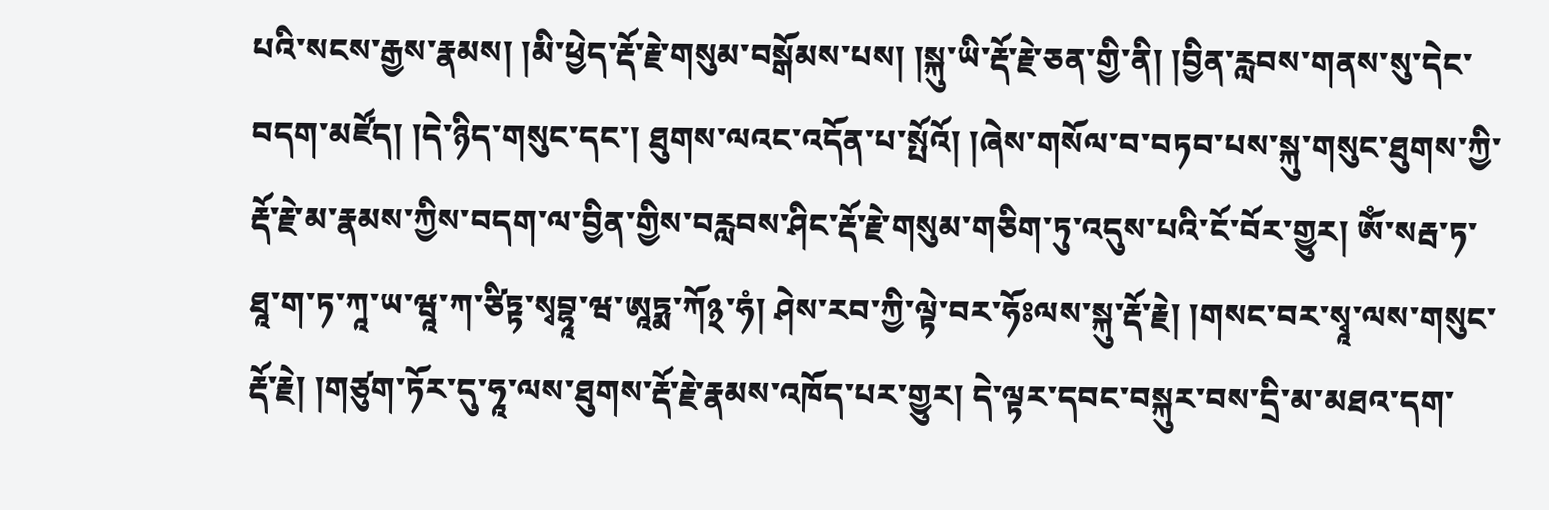པའི་སངས་རྒྱས་རྣམས། །མི་ཕྱེད་རྡོ་རྗེ་གསུམ་བསྒོམས་པས། །སྐུ་ཡི་རྡོ་རྗེ་ཅན་གྱི་ནི། །བྱིན་རླབས་གནས་སུ་དེང་བདག་མཛོད། །དེ་ཉིད་གསུང་དང་། ཐུགས་ལའང་འདོན་པ་སྤོའོ། །ཞེས་གསོལ་བ་བཏབ་པས་སྐུ་གསུང་ཐུགས་ཀྱི་རྡོ་རྗེ་མ་རྣམས་ཀྱིས་བདག་ལ་བྱིན་གྱིས་བརླབས་ཤིང་རྡོ་རྗེ་གསུམ་གཅིག་ཏུ་འདུས་པའི་ངོ་བོར་གྱུར། ༀ་སརྦ་ཏ་ཐཱ་ག་ཏ་ཀཱ་ཡ་ཝཱ་ཀ་ཙིཏྟ་སྭབྷཱ་ཝ་ཨཱཏྨ་ཀོ྅་ཧཾ། ཤེས་རབ་ཀྱི་ལྟེ་བར་ཧོཿལས་སྐུ་རྡོ་རྗེ། །གསང་བར་སྭཱ་ལས་གསུང་རྡོ་རྗེ། །གཙུག་ཏོར་དུ་ཧཱ་ལས་ཐུགས་རྡོ་རྗེ་རྣམས་འཁོད་པར་གྱུར། དེ་ལྟར་དབང་བསྐུར་བས་དྲི་མ་མཐའ་དག་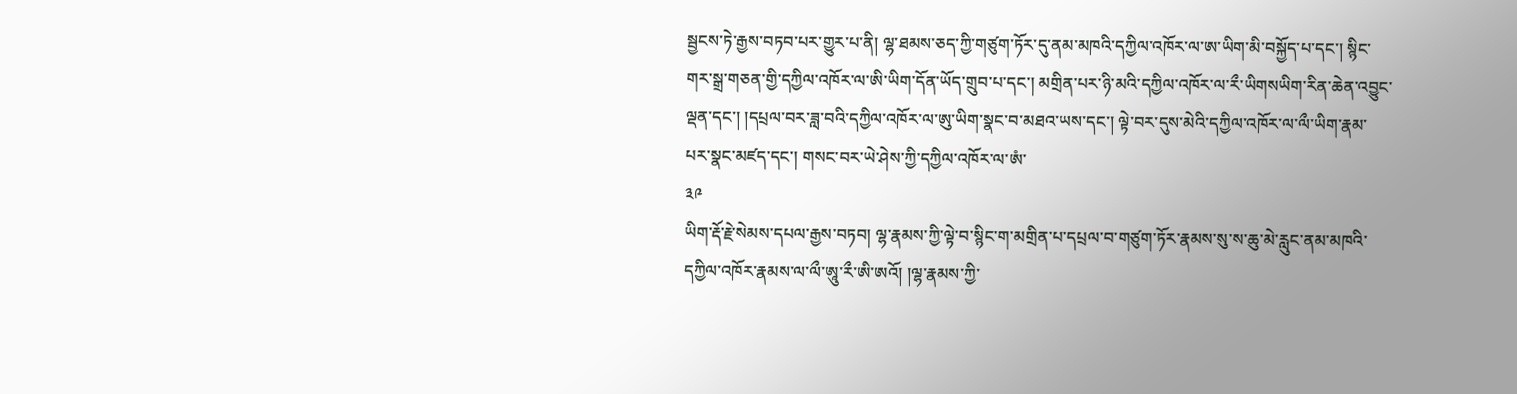སྦྱངས་ཏེ་རྒྱས་བཏབ་པར་གྱུར་པ་ནི། ལྷ་ཐམས་ཅད་ཀྱི་གཙུག་ཏོར་དུ་ནམ་མཁའི་དཀྱིལ་འཁོར་ལ་ཨ་ཡིག་མི་བསྐྱོད་པ་དང་། སྙིང་གར་སྒྲ་གཅན་གྱི་དཀྱིལ་འཁོར་ལ་ཨི་ཡིག་དོན་ཡོད་གྲུབ་པ་དང་། མགྲིན་པར་ཉི་མའི་དཀྱིལ་འཁོར་ལ་རྀ་ཡིགསཡིག་རིན་ཆེན་འབྱུང་ལྡན་དང་། །དཔྲལ་བར་ཟླ་བའི་དཀྱིལ་འཁོར་ལ་ཨུ་ཡིག་སྣང་བ་མཐའ་ཡས་དང་། ལྟེ་བར་དུས་མེའི་དཀྱིལ་འཁོར་ལ་ལྀ་ཡིག་རྣམ་པར་སྣང་མཛད་དང་། གསང་བར་ཡེ་ཤེས་ཀྱི་དཀྱིལ་འཁོར་ལ་ཨཾ་
༣༩
ཡིག་རྡོ་རྗེ་སེམས་དཔལ་རྒྱས་བཏབ། ལྷ་རྣམས་ཀྱི་ལྟེ་བ་སྙིང་ག་མགྲིན་པ་དཔྲལ་བ་གཙུག་ཏོར་རྣམས་སུ་ས་ཆུ་མེ་རླུང་ནམ་མཁའི་དཀྱིལ་འཁོར་རྣམས་ལ་ལྀ་ཨཱུ་རྀ་ཨི་ཨའོ། །ལྷ་རྣམས་ཀྱི་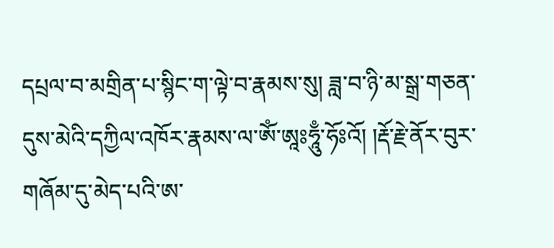དཔྲལ་བ་མགྲིན་པ་སྙིང་ག་ལྟེ་བ་རྣམས་སུ། ཟླ་བ་ཉི་མ་སྒྲ་གཅན་དུས་མེའི་དཀྱིལ་འཁོར་རྣམས་ལ་ༀ་ཨཱཿཧཱུྃ་ཧོཿའོ། །རྡོ་རྗེ་ནོར་བུར་གཞོམ་དུ་མེད་པའི་ཨ་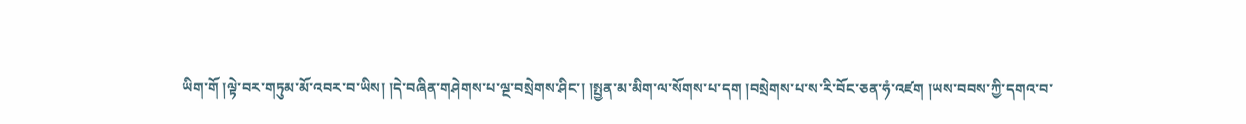ཡིག་གོ །ལྟེ་བར་གཏུམ་མོ་འབར་བ་ཡིས། །དེ་བཞིན་གཤེགས་པ་ལྔ་བསྲེགས་ཤིང་། །སྤྱན་མ་མིག་ལ་སོགས་པ་དག །བསྲེགས་པ་ས་རི་བོང་ཅན་ཧཾ་འཛག །ཡས་བབས་ཀྱི་དགའ་བ་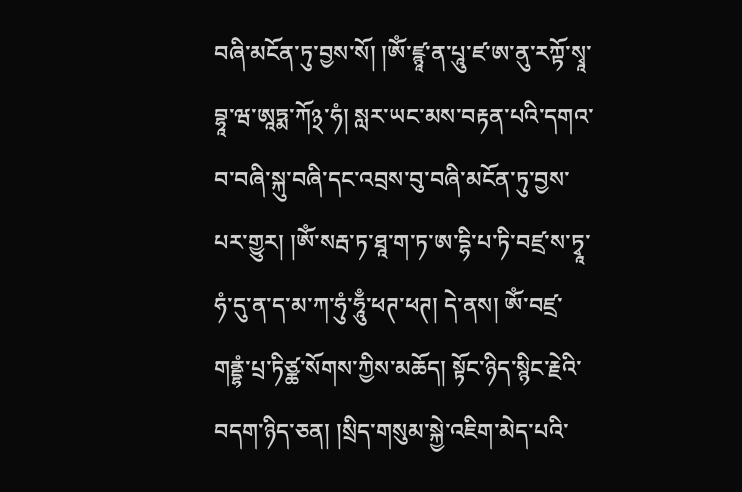བཞི་མངོན་ཏུ་བྱས་སོ། །ༀ་ཛྙཱ་ན་པཱུ་ཛ་ཨ་ནུ་རཀྟོ་སྭཱ་བྷཱ་ཝ་ཨཱཏྨ་ཀོ྅་ཧཾ། སླར་ཡང་མས་བརྟན་པའི་དགའ་བ་བཞི་སྐུ་བཞི་དང་འབྲས་བུ་བཞི་མངོན་ཏུ་བྱས་པར་གྱུར། །ༀ་སརྦ་ཏ་ཐཱ་ག་ཏ་ཨ་དྷི་པ་ཏི་བཛྲ་ས་ཏྭཱ་ཧཾ་དུ་ན་ད་མ་ཀ་ཧུཾ་ཧཱུྃ་ཕཊ་ཕཊ། དེ་ནས། ༀ་བཛྲ་གནྡྷཾ་པྲ་ཏིཙྪ་སོགས་ཀྱིས་མཆོད། སྟོང་ཉིད་སྙིང་རྗེའི་བདག་ཉིད་ཅན། །སྲིད་གསུམ་སྐྱེ་འཇིག་མེད་པའི་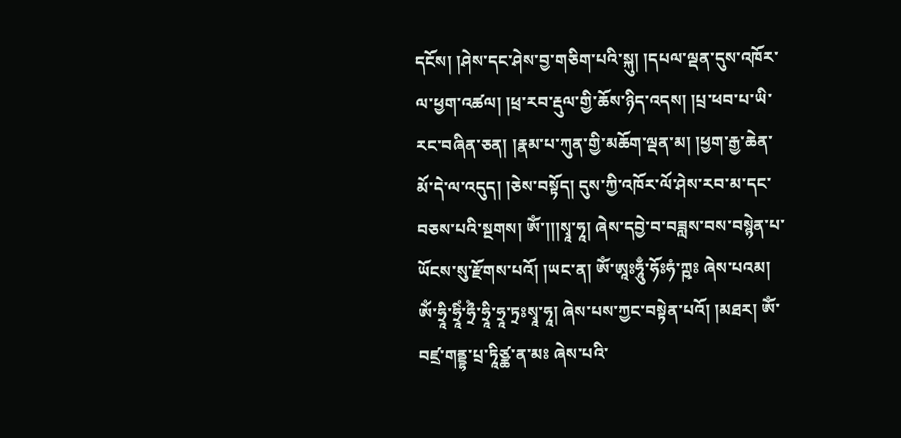དངོས། །ཤེས་དང་ཤེས་བྱ་གཅིག་པའི་སྐུ། །དཔལ་ལྡན་དུས་འཁོར་ལ་ཕྱག་འཚལ། །ཕྲ་རབ་རྡུལ་གྱི་ཆོས་ཉིད་འདས། །པྲ་ཕབ་པ་ཡི་རང་བཞིན་ཅན། །རྣམ་པ་ཀུན་གྱི་མཆོག་ལྡན་མ། །ཕྱག་རྒྱ་ཆེན་མོ་དེ་ལ་འདུད། །ཅེས་བསྟོད། དུས་ཀྱི་འཁོར་ལོ་ཤེས་རབ་མ་དང་བཅས་པའི་སྔགས། ༀ་།།།སྭཱ་ཧཱ། ཞེས་དབྱེ་བ་བཟླས་བས་བསྙེན་པ་ཡོངས་སུ་རྫོགས་པའོ། །ཡང་ན། ༀ་ཨཱཿཧཱུྃ་ཧོཿཧཾ་ཀྵཿ ཞེས་པའམ། ༀ་ཧྲཱི་ཧྲཱིཾ་ཧྲྀཾ་ཧྲཱི་ཧྲཱ་ཏྲཿསྭཱ་ཧཱ། ཞེས་པས་ཀྱང་བསྟེན་པའོ། །མཐར། ༀ་བཛྲ་གནྡྷ་པྲ་ཏཱིཙྪ་ན་མཿ ཞེས་པའི་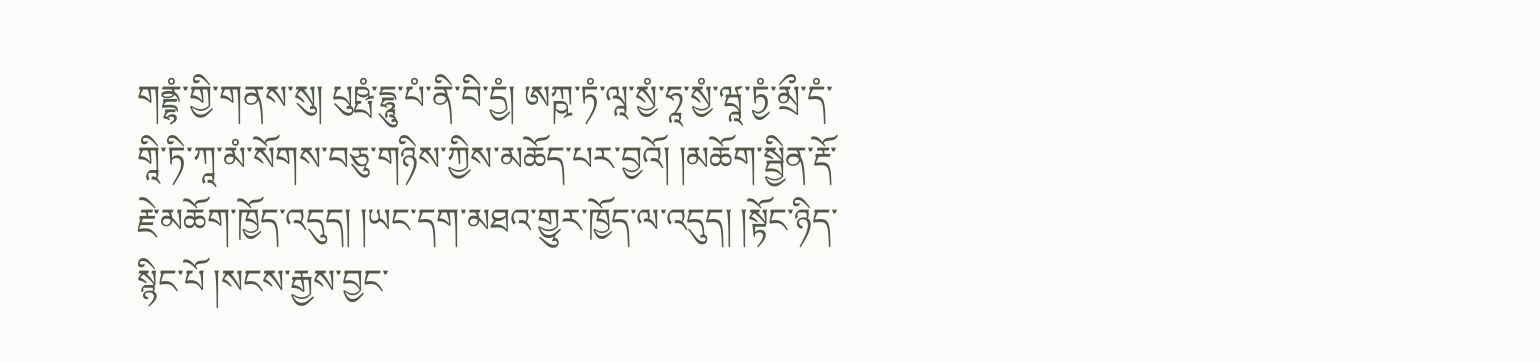གནྡྷཾ་གྱི་གནས་སུ། པུཥྤཾ་དྷཱུ་པཾ་ནི་བི་དྱཾ། ཨཀྵ་ཏཾ་ལཱ་སྱཾ་ཧཱ་སྱཾ་ཝཱ་ཏྱཾ་མྲྀ་དཾ་གཱི་ཏི་ཀཱ་མཾ་སོགས་བཅུ་གཉིས་ཀྱིས་མཆོད་པར་བྱའོ། །མཆོག་སྦྱིན་རྡོ་རྗེ་མཆོག་ཁྱོད་འདུད། །ཡང་དག་མཐའ་གྱུར་ཁྱོད་ལ་འདུད། །སྟོང་ཉིད་སྙིང་པོ །སངས་རྒྱས་བྱང་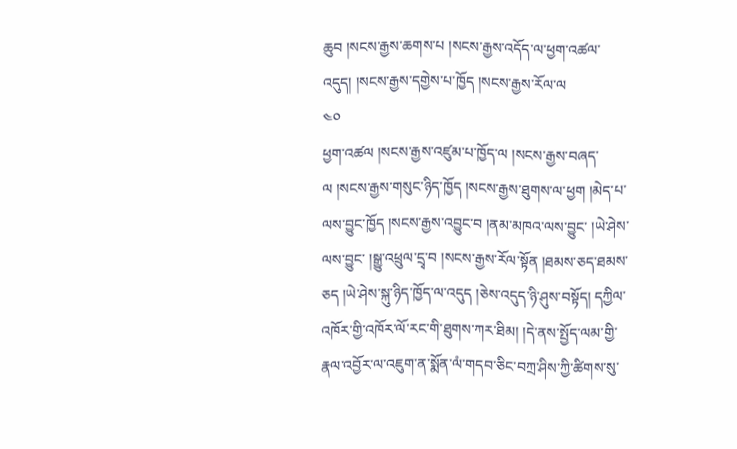ཆུབ །སངས་རྒྱས་ཆགས་པ །སངས་རྒྱས་འདོད་ལ་ཕྱག་འཚལ་འདུད། །སངས་རྒྱས་དགྱེས་པ་ཁྱོད །སངས་རྒྱས་རོལ་ལ
༤༠
ཕྱག་འཚལ །སངས་རྒྱས་འཛུམ་པ་ཁྱོད་ལ །སངས་རྒྱས་བཞད་ལ །སངས་རྒྱས་གསུང་ཉིད་ཁྱོད །སངས་རྒྱས་ཐུགས་ལ་ཕྱག །མེད་པ་ལས་བྱུང་ཁྱོད །སངས་རྒྱས་འབྱུང་བ །ནམ་མཁའ་ལས་བྱུང་ །ཡེ་ཤེས་ལས་བྱུང་ །སྒྱུ་འཕྲུལ་དྲྭ་བ །སངས་རྒྱས་རོལ་སྟོན །ཐམས་ཅད་ཐམས་ཅད །ཡེ་ཤེས་སྐུ་ཉིད་ཁྱོད་ལ་འདུད །ཅེས་འདུད་ཉི་ཤུས་བསྟོད། དཀྱིལ་འཁོར་གྱི་འཁོར་ལོ་རང་གི་ཐུགས་ཀར་ཐིམ། །དེ་ནས་སྤྱོད་ལམ་གྱི་རྣལ་འབྱོར་ལ་འཇུག་ན་སྨོན་ལཾ་གདབ་ཅིང་བཀྲ་ཤིས་ཀྱི་ཚིགས་སུ་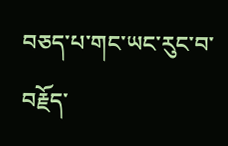བཅད་པ་གང་ཡང་རུང་བ་བརྗོད་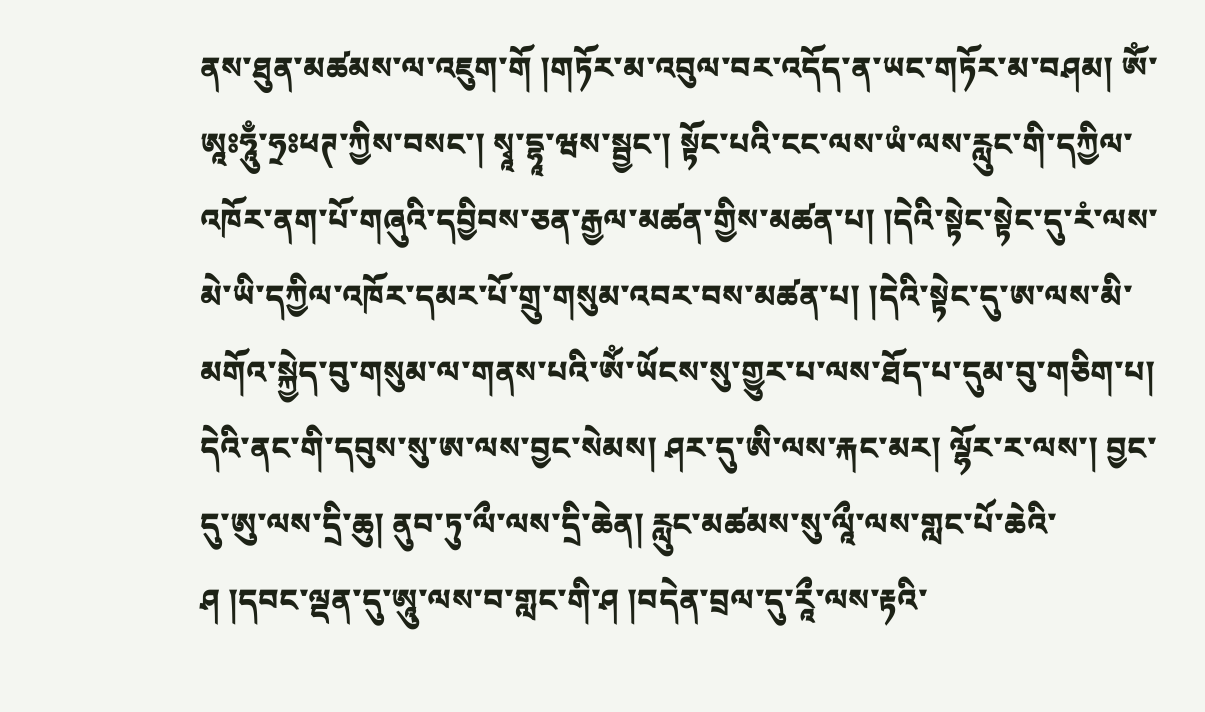ནས་ཐུན་མཚམས་ལ་འཇུག་གོ །གཏོར་མ་འབུལ་བར་འདོད་ན་ཡང་གཏོར་མ་བཤམ། ༀ་ཨཱཿཧཱུྃ་ཧྲཿཕཊ་ཀྱིས་བསང་། སྭཱ་དྷཱ་ཝས་སྦྱང་། སྟོང་པའི་ངང་ལས་ཡཾ་ལས་རླུང་གི་དཀྱིལ་འཁོར་ནག་པོ་གཞུའི་དབྱིབས་ཅན་རྒྱལ་མཚན་གྱིས་མཚན་པ། །དེའི་སྟེང་སྟེང་དུ་རཾ་ལས་མེ་ཡི་དཀྱིལ་འཁོར་དམར་པོ་གྲུ་གསུམ་འབར་བས་མཚན་པ། །དེའི་སྟེང་དུ་ཨ་ལས་མི་མགོའ་སྐྱེད་བུ་གསུམ་ལ་གནས་པའི་ༀ་ཡོངས་སུ་གྱུར་པ་ལས་ཐོད་པ་དུམ་བུ་གཅིག་པ། དེའི་ནང་གི་དབུས་སུ་ཨ་ལས་བྱང་སེམས། ཤར་དུ་ཨི་ལས་རྐང་མར། ལྷོར་ར་ལས་། བྱང་དུ་ཨུ་ལས་དྲི་ཆུ། ནུབ་ཏུ་ལྀ་ལས་དྲི་ཆེན། རླུང་མཚམས་སུ་ལཱྀ་ལས་གླང་པོ་ཆེའི་ཤ །དབང་ལྡན་དུ་ཨཱུ་ལས་བ་གླང་གི་ཤ །བདེན་བྲལ་དུ་རཱྀ་ལས་རྟའི་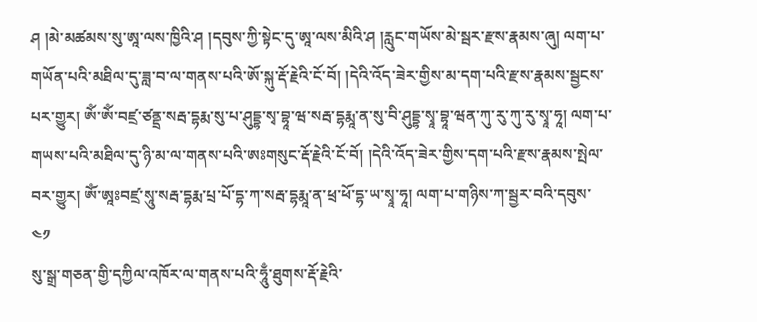ཤ །མེ་མཚམས་སུ་ཨཱ་ལས་ཁྱིའི་ཤ །དབུས་ཀྱི་སྟེང་དུ་ཨཱ་ལས་མིའི་ཤ །རླུང་གཡོས་མེ་སྦར་རྫས་རྣམས་ཞུ། ལག་པ་གཡོན་པའི་མཐིལ་དུ་ཟླ་བ་ལ་གནས་པའི་ཨོ་སྐུ་རྡོ་རྗེའི་ངོ་བོ། །དེའི་འོད་ཟེར་གྱིས་མ་དག་པའི་རྫས་རྣམས་སྦྱངས་པར་གྱུར། ༀ་ༀ་བཛྲ་ཙནྡྲ་སརྦ་དྷརྨ་སུ་པ་ཤུདྡྷ་སྭ་བྷཱ་ཝ་སརྦ་དྷརྨཱ་ན་སུ་བི་ཤུདྡྷ་སྭཱ་བྷཱ་ཝན་ཀུ་རུ་ཀུ་རུ་སྭཱ་ཧཱ། ལག་པ་གཡས་པའི་མཐིལ་དུ་ཉི་མ་ལ་གནས་པའི་ཨཿགསུང་རྡོ་རྗེའི་ངོ་བོ། །དེའི་འོད་ཟེར་གྱིས་དག་པའི་རྫས་རྣམས་སྤེལ་བར་གྱུར། ༀ་ཨཱཿབཛྲ་སཱུ་སརྦ་དྷརྨ་པྲ་པོ་དྷ་ཀ་སརྦ་དྷརྨཱ་ན་ཕྲ་ཕོ་དྷ་ཡ་སྭཱ་ཧཱ། ལག་པ་གཉིས་ཀ་སྦྱར་བའི་དབུས་
༤༡
སུ་སྒྲ་གཅན་གྱི་དཀྱིལ་འཁོར་ལ་གནས་པའི་ཧཱུྃ་ཐུགས་རྡོ་རྗེའི་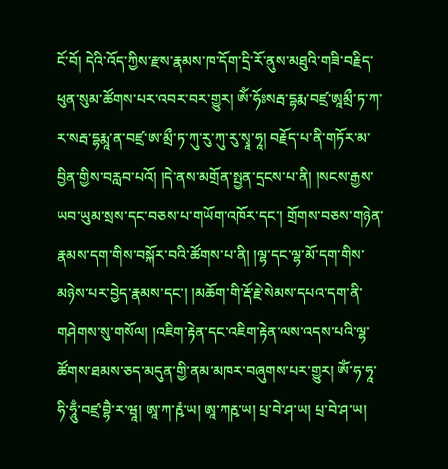ངོ་བོ། དེའི་འོད་ཀྱིས་རྫས་རྣམས་ཁ་དོག་དྲི་རོ་ནུས་མཐུའི་གཟི་བརྗིད་ཕུན་སུམ་ཚོགས་པར་འབར་བར་གྱུར། ༀ་ཧོཿསརྦ་དྷརྨ་བཛྲ་ཨཱམྲྀ་ཏ་ཀ་ར་སརྦ་དྷརྨཱ་ན་བཛྲ་ཨ་མྲྀ་ཏ་ཀུ་རུ་ཀུ་རུ་སྭཱ་ཧཱ། བརྗོད་པ་ནི་གཏོར་མ་བྱིན་གྱིས་བརླབ་པའོ། །དེ་ནས་མགྲོན་སྤྱན་དྲངས་པ་ནི། །སངས་རྒྱས་ཡབ་ཡུམ་སྲས་དང་བཅས་པ་གཡོག་འཁོར་དང་། གྲོགས་བཅས་གཉེན་རྣམས་དག་གིས་བསྐོར་བའི་ཚོགས་པ་ནི། །ལྷ་དང་ལྷ་མོ་དག་གིས་མཉེས་པར་བྱེད་རྣམས་དང་། །མཆོག་གི་རྡོ་རྗེ་སེམས་དཔའ་དག་ནི་གཤེགས་སུ་གསོལ། །འཇིག་རྟེན་དང་འཇིག་རྟེན་ལས་འདས་པའི་ལྷ་ཚོགས་ཐམས་ཅད་མདུན་གྱི་ནམ་མཁར་བཞུགས་པར་གྱུར། ༀ་ཧ་ཧཱ་ཧི་ཧཱུྃ་བཛྲ་བྷཻ་ར་ཝཱ། ཨཱ་ཀ་རྵཾ་ཡ། ཨཱ་ཀརྵ་ཡ། པྲ་བེ་ཤ་ཡ། པྲ་བེ་ཤ་ཡ།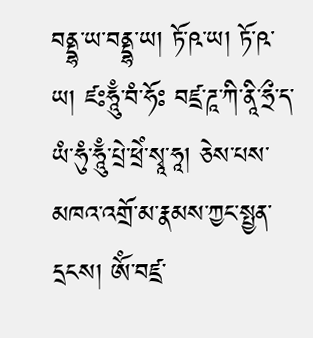བནྡྷ་ཡ་བནྡྷ་ཡ། ཏོ་ཥ་ཡ། ཏོ་ཥ་ཡ། ཛཿཧཱུྃ་བཾ་ཧོཿ བཛྲ་ཌཱ་ཀི་ནཱི་ཧྲྀ་ད་ཡཾ་ཧུཾ་ཧཱུྃ་པྲེ་ཕྲེཾ་སྭཱ་ཧཱ། ཅེས་པས་མཁའ་འགྲོ་མ་རྣམས་ཀྱང་སྤྱན་དྲངས། ༀ་བཛྲ་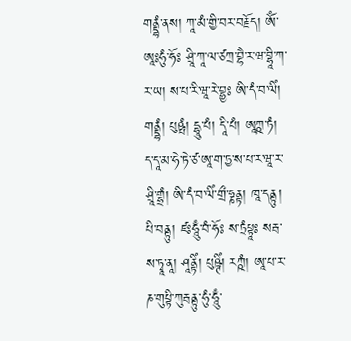གནྡྷཾ་ནས། ཀཱ་མཾ་གྱི་བར་བརྗོད། ༀ་ཨཱཿཧུཾ་ཧོཿ ཤྲཱི་ཀཱ་ལ་ཙཀྲ་བྷཻ་ར་ཝ་བྷཱི་ཀ་ར་ཡ། ས་པ་རི་ཝཱ་རེ་བྷྱཿ ཨི་དཾ་བ་ལིཾ། གནྡྷཾ། པུཥྤཾ། དྷཱུ་པཾ། དཱི་པཾ། ཨཱཀྵ་ཏཾ། ད་དཱ་མ་ཧེ་ཏེ་ཙ་ཨཱ་ག་ཏྱ་ས་པ་ར་ཝཱ་ར་ཤྲཱི་གྷྲཾ། ཨི་དཾ་བ་ལིཾ་གྲྀ་ཧྞནྟ། ཁཱ་དནྟུ། པི་བནྟུ། ཛཿཧཱུྃ་བཾ་ཧོཿ ས་ཏྲཾཔྟཱཿ སརྦ་ས་ཏྭཱ་ནཱ། ཤཱནྟིཾ། པུཥྚིཾ། རཀྵཾ། ཨཱ་པ་ར་ཎ་གུཔྟི་ཀུརྦནྟུ་ཧུཾ་ཧཱུྃ་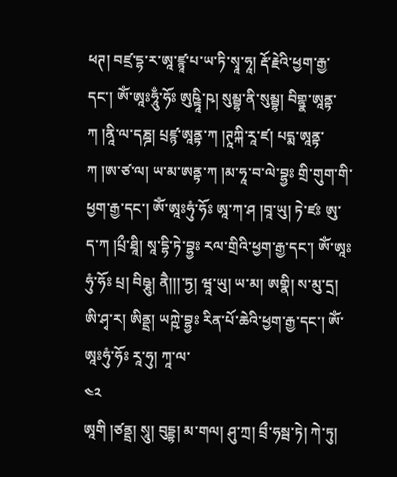ཕཊ། བཛྲ་དྷ་ར་ཨཱ་ཛྙཱ་པ་ཡ་ཏི་སྭཱ་ཧཱ། རྡོ་རྗེའི་ཕྱག་རྒྱ་དང་། ༀ་ཨཱཿཧཱུྃ་ཧོཿ ཨུཥྟཱི་ཥ། སུམྦྷ་ནི་སུམྦྷ། བིགྷྣ་ཨཱནྟ་ཀ །ནཱི་ལ་དཎྜ། པྲཛྙ་ཨཱནྟ་ཀ །ཊཱཀྐི་རཱ་ཛ། པདྨ་ཨཱནྟ་ཀ །ཨ་ཙ་ལ། ཡ་མ་ཨནྟ་ཀ །མ་ཧཱ་བ་ལེ་བྷྱཿ གྲི་གུག་གི་ཕྱག་རྒྱ་དང་། ༀ་ཨཱཿཧུཾ་ཧོཿ ཨཱ་ཀ་ཤ །བཱ་ཡུ། ཏེ་ཛཿ ཨུ་ད་ཀ །པྲྀ་ཐཱི། སཱ་དྷི་ཏེ་བྷྱཿ རལ་གྲིའི་ཕྱག་རྒྱ་དང་། ༀ་ཨཱཿཧུཾ་ཧོཿ པྲ། བིཥྞུ། ནཻ།།།་ཏྱ། ཝཱ་ཡུ། ཡ་མ། ཨགྣི། ས་མུ་དྲ། ཨི་ཤྭ་ར། ཨིནྡྲ། ཡཀྵེ་བྷྱཿ རིན་པོ་ཆེའི་ཕྱག་རྒྱ་དང་། ༀ་ཨཱཿཧུཾ་ཧོཿ རཱ་ཧུ། ཀཱ་ལ་
༤༢
ཨཱགི །ཙནྡྲ། སཱུ། བུདྡྷ། མ་གལ། ཤུ་ཀྲ། བྲྀ་ཧསྦ་ཏེ། ཀེ་ཏུ།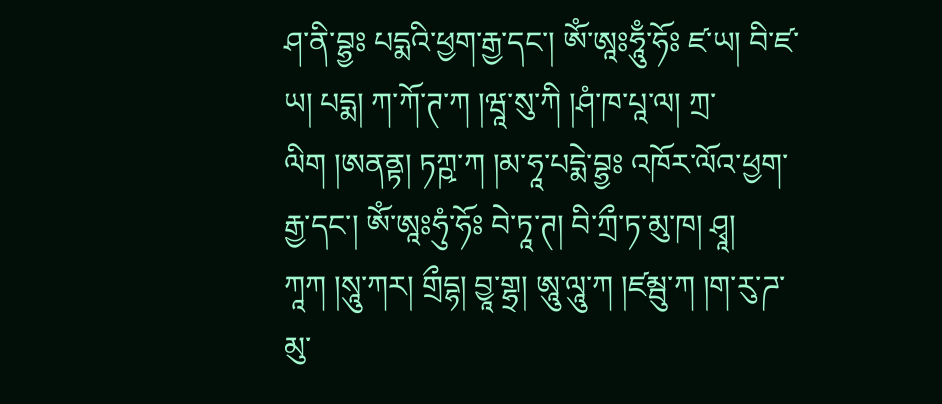ཤ་ནི་བྷྱཿ པདྨའི་ཕྱག་རྒྱ་དང་། ༀ་ཨཱཿཧཱུྃ་ཧོཿ ཛ་ཡ། བི་ཛ་ཡ། པདྨ། ཀ་ཀོ་ཊ་ཀ །ཝཱ་སུ་ཀི །ཤཾ་ཁ་པཱ་ལ། ཀྲ་ལིག །ཨནནྟ། ཏཀྵ་ཀ །མ་ཧཱ་པདྨེ་བྷྱཿ འཁོར་ལོའ་ཕྱག་རྒྱ་དང་། ༀ་ཨཱཿཧུཾ་ཧོཿ བེ་ཏཱ་ཊ། བི་ཀྲྀ་ཏ་མུ་ཁ། ཤྭཱ། ཀཱཀ །སཱུ་ཀར། གྲྀདྷ། བྱཱ་གྷྲ། ཨཱུ་ལཱུ་ཀ །ཛམྦུ་ཀ །ག་རུ་ཌ་མུ་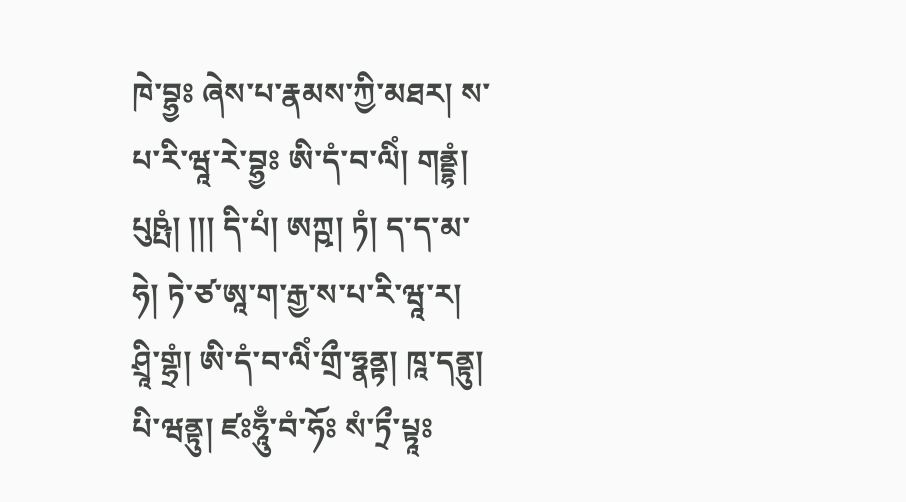ཁེ་བྷྱཿ ཞེས་པ་རྣམས་ཀྱི་མཐར། ས་པ་རི་ཝཱ་རེ་བྷྱཿ ཨི་དཾ་བ་ལིཾ། གནྡྷཾ། པུཥྤཾ། །།། དི་པཾ། ཨཀྵ། ཏཾ། ད་ད་མ་ཧེ། ཏེ་ཙ་ཨཱ་ག་རྒྱ་ས་པ་རི་ཝཱ་ར། ཤྲཱི་གྷྲཾ། ཨི་དཾ་བ་ལིཾ་གྲྀ་ཧྣནྟ། ཁཱ་དནྟུ། པི་ཝནྟུ། ཛཿཧཱུྃ་བཾ་ཧོཿ སཾ་ཏྲྀ་པྟཱཿ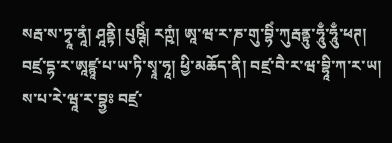སརྦ་ས་ཏྭཱ་ནཱཾ། ཤཱནྟི། པུཥྚིཾ། རཀྵཾ། ཨཱ་ཝ་ར་ཎ་གུ་བྷིཾ་ཀུརྦནྟུ་ཧཱུྃ་ཧཱུྃ་ཕཊ། བཛྲ་དྷ་ར་ཨཱཛྙཱ་པ་ཡ་ཏི་སྭཱ་ཧཱ། ཕྱི་མཆོད་ནི། བཛྲ་བཻ་ར་ཝ་བྷཱི་ཀ་ར་ཡ། ས་པ་རེ་ཝཱ་ར་བྷྱཿ བཛྲ་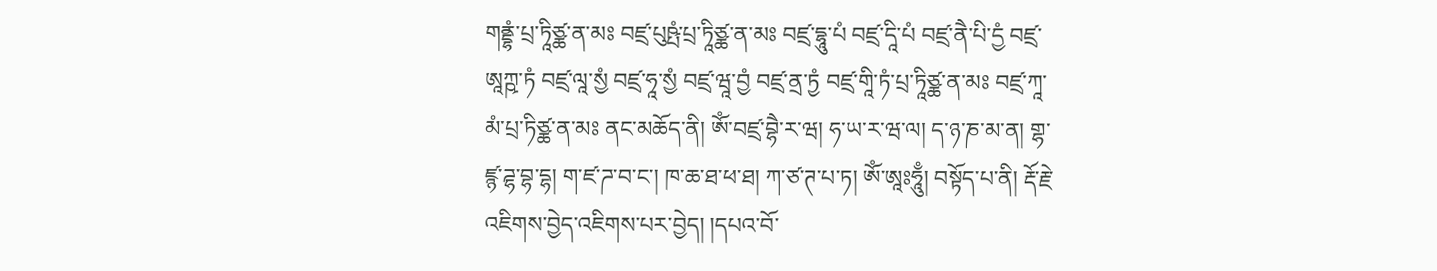གནྡྷཾ་པྲ་ཏཱིཙྪ་ན་མཿ བཛྲ་པུཥྤཾ་པྲ་ཏཱིཙྪ་ན་མཿ བཛྲ་དྷཱུ་པཾ བཛྲ་དཱི་པཾ བཛྲ་ནཻ་པི་དྱཾ བཛྲ་ཨཱཀྵ་ཏཾ བཛྲ་ལཱ་སྱཾ བཛྲ་ཧཱ་སྱཾ བཛྲ་ཝཱ་བྱཾ བཛྲ་ནྲ་ཏྱཾ བཛྲ་གཱི་ཏཾ་པྲ་ཏཱིཙྪ་ན་མཿ བཛྲ་ཀཱ་མཾ་པྲ་ཏིཙྪ་ན་མཿ ནང་མཆོད་ནི། ༀ་བཛྲ་བྷཻ་ར་ཝ། ཧ་ཡ་ར་ཝ་ལ། ད་ཉ་ཎ་མ་ན། གྷ་ཛྙ་ཌྷ་བྷ་དྷ། ག་ཛ་ཌ་བ་ང་། ཁ་ཆ་ཐ་ཕ་ཐ། ཀ་ཙ་ཊ་པ་ཏ། ༀ་ཨཱཿཧཱུྃ། བསྟོད་པ་ནི། རྡོ་རྗེ་འཇིགས་བྱེད་འཇིགས་པར་བྱེད། །དཔའ་བོ་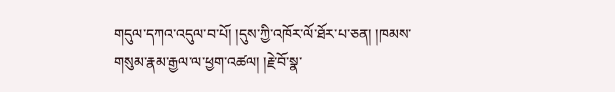གདུལ་དཀའ་འདུལ་བ་པོ། །དུས་ཀྱི་འཁོར་ལོ་ཐོར་པ་ཅན། །ཁམས་གསུམ་རྣམ་རྒྱལ་ལ་ཕྱག་འཚལ། །རྗེ་བོ་སྣ་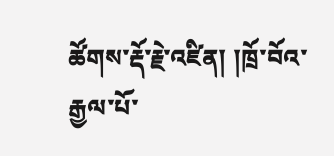ཚོགས་རྡོ་རྗེ་འཛིན། །ཁྲོ་བོའ་རྒྱལ་པོ་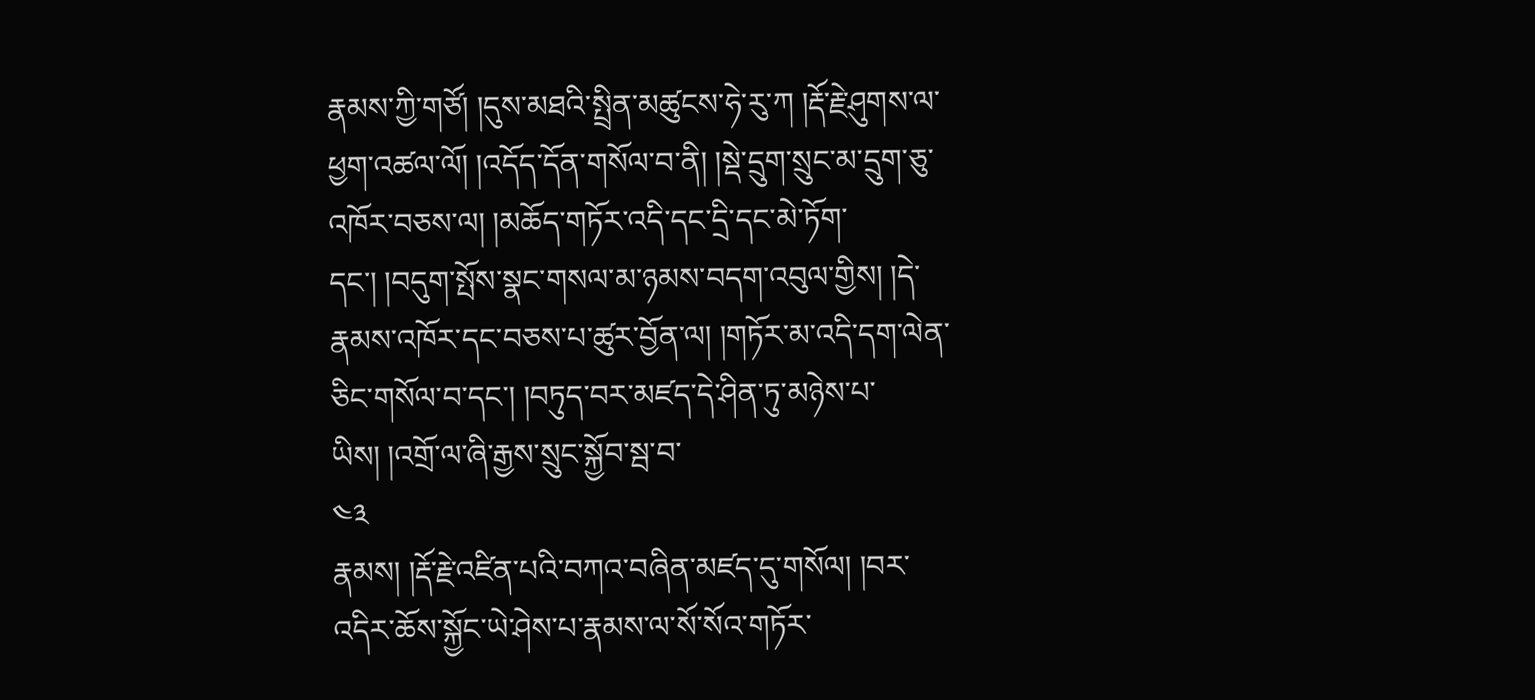རྣམས་ཀྱི་གཙོ། །དུས་མཐའི་སྤྲིན་མཚུངས་ཧེ་རུ་ཀ །རྡོ་རྗེ་ཤུགས་ལ་ཕྱག་འཚལ་ལོ། །འདོད་དོན་གསོལ་བ་ནི། །སྡེ་དྲུག་སྲུང་མ་དྲུག་ཅུ་འཁོར་བཅས་ལ། །མཆོད་གཏོར་འདི་དང་དྲི་དང་མེ་ཏོག་དང་། །བདུག་སྤོས་སྣང་གསལ་མ་ཉམས་བདག་འབུལ་གྱིས། །དེ་རྣམས་འཁོར་དང་བཅས་པ་ཚུར་བྱོན་ལ། །གཏོར་མ་འདི་དག་ལེན་ཅིང་གསོལ་བ་དང་། །བཏུད་བར་མཛད་དེ་ཤིན་ཏུ་མཉེས་པ་ཡིས། །འགྲོ་ལ་ཞི་རྒྱས་སྲུང་སྐྱོབ་སྦ་བ་
༤༣
རྣམས། །རྡོ་རྗེ་འཛིན་པའི་བཀའ་བཞིན་མཛད་དུ་གསོལ། །བར་འདིར་ཆོས་སྐྱོང་ཡེ་ཤེས་པ་རྣམས་ལ་སོ་སོའ་གཏོར་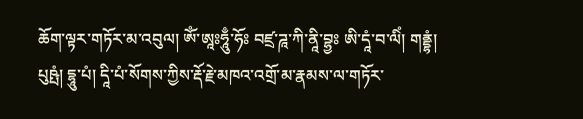ཆོག་ལྟར་གཏོར་མ་འབུལ། ༀ་ཨཱཿཧཱུྃ་ཧོཿ བཛྲ་ཌཱ་ཀི་ནཱི་བྷྱཿ ཨི་དཱཾ་བ་ལིཾ། གནྡྷཾ། པུཥྤཾ། དྷཱུ་པཾ། དཱི་པཾ་སོགས་ཀྱིས་རྡོ་རྗེ་མཁའ་འགྲོ་མ་རྣམས་ལ་གཏོར་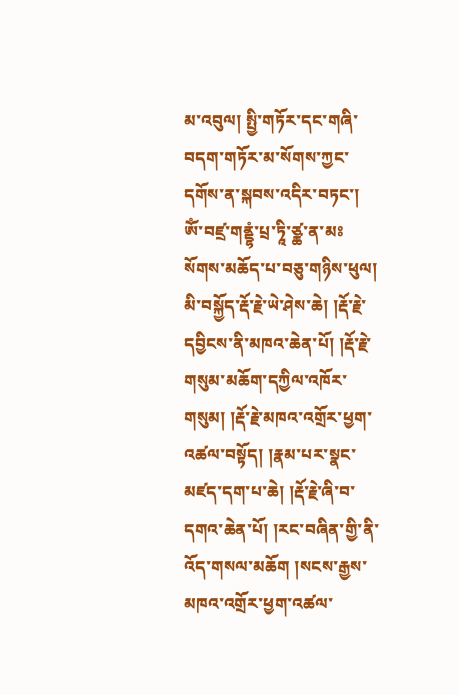མ་འབུལ། སྤྱི་གཏོར་དང་གཞི་བདག་གཏོར་མ་སོགས་ཀྱང་དགོས་ན་སྐབས་འདིར་བཏང་། ༀ་བཛྲ་གནྡྷཾ་པྲ་ཏཱི་ཙྪ་ན་མཿ སོགས་མཆོད་པ་བཅུ་གཉིས་ཕུལ། མི་བསྐྱོད་རྡོ་རྗེ་ཡེ་ཤེས་ཆེ། །རྡོ་རྗེ་དབྱིངས་ནི་མཁའ་ཆེན་པོ། །རྡོ་རྗེ་གསུམ་མཆོག་དཀྱིལ་འཁོར་གསུམ། །རྡོ་རྗེ་མཁའ་འགྲོར་ཕྱག་འཚལ་བསྟོད། །རྣམ་པར་སྣང་མཛད་དག་པ་ཆེ། །རྡོ་རྗེ་ཞི་བ་དགའ་ཆེན་པོ། །རང་བཞིན་གྱི་ནི་འོད་གསལ་མཆོག །སངས་རྒྱས་མཁའ་འགྲོར་ཕྱག་འཚལ་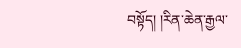བསྟོད། །རིན་ཆེན་རྒྱལ་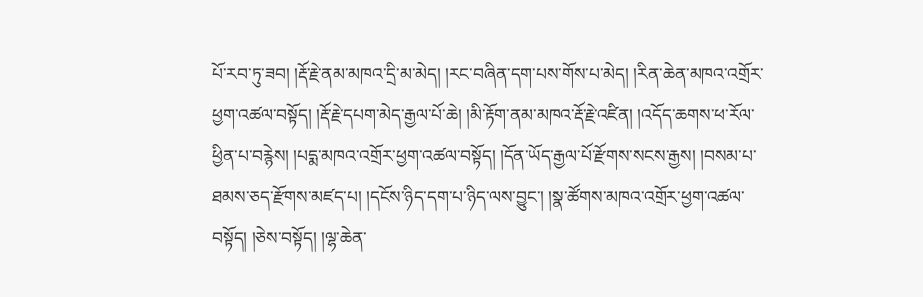པོ་རབ་ཏུ་ཟབ། །རྡོ་རྗེ་ནམ་མཁའ་དྲི་མ་མེད། །རང་བཞིན་དག་པས་གོས་པ་མེད། །རིན་ཆེན་མཁའ་འགྲོར་ཕྱག་འཚལ་བསྟོད། །རྡོ་རྗེ་དཔག་མེད་རྒྱལ་པོ་ཆེ། །མི་རྟོག་ནམ་མཁའ་རྡོ་རྗེ་འཛིན། །འདོད་ཆགས་ཕ་རོལ་ཕྱིན་པ་བརྙེས། །པདྨ་མཁའ་འགྲོར་ཕྱག་འཚལ་བསྟོད། །དོན་ཡོད་རྒྱལ་པོ་རྫོགས་སངས་རྒྱས། །བསམ་པ་ཐམས་ཅད་རྫོགས་མཛད་པ། །དངོས་ཉིད་དག་པ་ཉིད་ལས་བྱུང་། །སྣ་ཚོགས་མཁའ་འགྲོར་ཕྱག་འཚལ་བསྟོད། །ཅེས་བསྟོད། །ལྷ་ཆེན་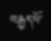བརྒྱད་པོ་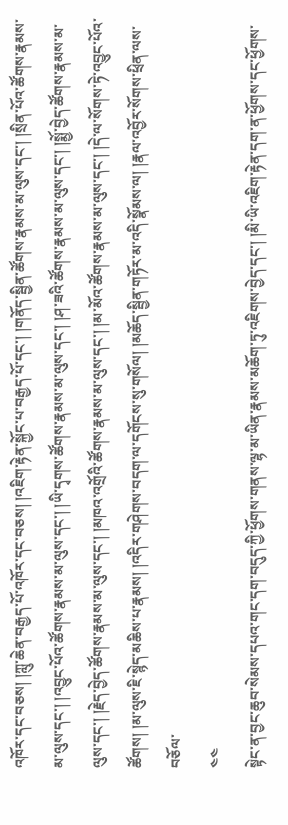འཁོར་དང་བཅས། །ཀླུ་ཆེན་བརྒྱད་པོ་འཁོར་དང་བཅས། །འཇིག་རྟེན་སྐྱོང་པ་བརྒྱད་པོ་དང་། །གནོད་སྦྱིན་ཚོགས་རྣམས་མ་ལུས་དང་། །སྲིན་པོའ་ཚོགས་རྣམས་མ་ལུས་དང་། །འབྱུང་པོའ་ཚོགས་རྣམས་མ་ལུས་དང་། །ཡི་དྭགས་ཚོགས་རྣམས་མ་ལུས་དང་། །ཤ་ཟའི་ཚོགས་རྣམས་མ་ལུས་དང་། །སྨྱོ་བྱེད་ཚོགས་རྣམས་མ་ལུས་དང་། །རྗེད་བྱེད་ཚོགས་རྣམས་མ་ལུས་དང་། །མཁའ་འགྲོའི་ཚོགས་རྣམས་མ་ལུས་དང་། །མ་མོའ་ཚོགས་རྣམས་མ་ལུས་དང་། །དེ་ལ་སོགས་ཏེ་འབྱུང་པོའ་ཚོགས། །མ་ལུས་ཇི་སྙེད་མཆིས་པ་རྣམས། །འདིར་གཤེགས་བདག་ལ་དགོངས་སུ་གསོལ། །མཆོད་སྦྱིན་གཏོར་མ་འདི་སྣོམས་ལ། །རྣལ་འབྱོར་སོགས་ཕྲིན་ལས་བཅོལ་
༤༤
སྟེང་ན་བྱང་ཆུབ་སེམས་དཔའ་གང་དག་བདུད་ཀྱི་ཕྱོགས་གནས་ལྷ་མ་ཡིན་རྣམས་མཆོག་ཏུ་འཇིགས་བྱེད་དང་། །མི་ཡི་འཇིག་རྟེན་དག་ན་ཕྱོགས་དང་ཕྱོགས་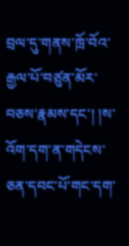བྲལ་དུ་གནས་ཁྲོ་བོའ་རྒྱལ་པོ་བཙུན་མོར་བཅས་རྣམས་དང་། །ས་འོག་དག་ན་གདེངས་ཅན་དབང་པོ་གང་དག་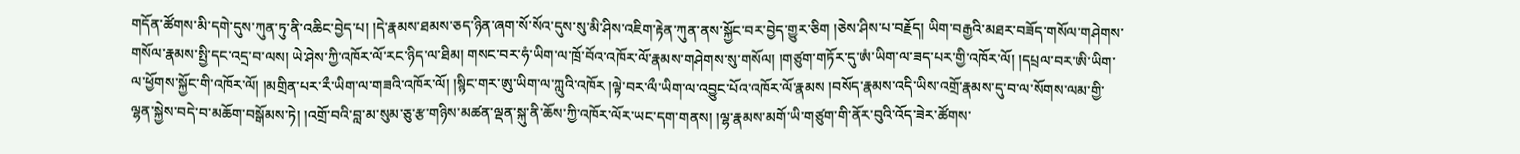གདོན་ཚོགས་མི་དགེ་དུས་ཀུན་ཏུ་ནི་འཆིང་བྱེད་པ། །དེ་རྣམས་ཐམས་ཅད་ཉིན་ཞག་སོ་སོའ་དུས་སུ་མི་ཤིས་འཇིག་རྟེན་ཀུན་ནས་སྐྱོང་བར་བྱེད་གྱུར་ཅིག །ཅེས་ཤིས་པ་བརྗོད། ཡིག་བརྒྱའི་མཐར་བཟོད་གསོལ་གཤེགས་གསོལ་རྣམས་སྤྱི་དང་འདྲ་བ་ལས། ཡེ་ཤེས་ཀྱི་འཁོར་ལོ་རང་ཉིད་ལ་ཐིམ། གསང་བར་ཧཾ་ཡིག་ལ་ཁྲོ་བོའ་འཁོར་ལོ་རྣམས་གཤེགས་སུ་གསོལ། །གཙུག་གཏོར་དུ་ཨཾ་ཡིག་ལ་ཟད་པར་གྱི་འཁོར་ལོ། །དཔྲལ་བར་ཨི་ཡིག་ལ་ཕྱོགས་སྐྱོང་གི་འཁོར་ལོ། །མགྲིན་པར་རྀ་ཡིག་ལ་གཟའི་འཁོར་ལོ། །སྙིང་གར་ཨུ་ཡིག་ལ་ཀླུའི་འཁོར །ལྟེ་བར་ལྀ་ཡིག་ལ་འབྱུང་པོའ་འཁོར་ལོ་རྣམས །བསོད་རྣམས་འདི་ཡིས་འགྲོ་རྣམས་དུ་བ་ལ་སོགས་ལམ་གྱི་ལྷན་སྐྱེས་བདེ་བ་མཆོག་བསྒོམས་ཏེ། །འགྲོ་བའི་བླ་མ་སུམ་ཅུ་རྩ་གཉིས་མཚན་ལྡན་སྐུ་ནི་ཆོས་ཀྱི་འཁོར་ལོར་ཡང་དག་གནས། །ལྷ་རྣམས་མགོ་ཡི་གཙུག་གི་ནོར་བུའི་འོད་ཟེར་ཚོགས་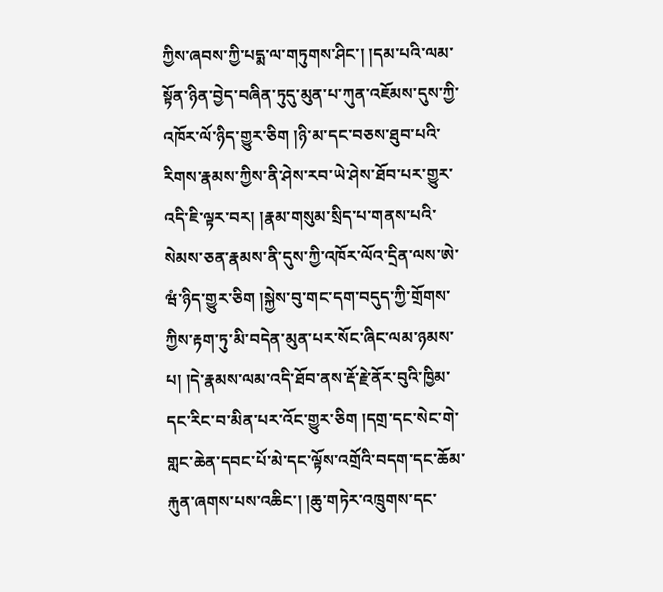ཀྱིས་ཞབས་ཀྱི་པདྨ་ལ་གཏུགས་ཤིང་། །དམ་པའི་ལམ་སྟོན་ཉིན་བྱེད་བཞིན་ཏུདུ་མུན་པ་ཀུན་འཇོམས་དུས་ཀྱི་འཁོར་ལོ་ཉིད་གྱུར་ཅིག །ཉི་མ་དང་བཅས་ཐུབ་པའི་རིགས་རྣམས་ཀྱིས་ནི་ཤེས་རབ་ཡེ་ཤེས་ཐོབ་པར་གྱུར་འདི་ཇི་ལྟར་བར། །རྣམ་གསུམ་སྲིད་པ་གནས་པའི་སེམས་ཅན་རྣམས་ནི་དུས་ཀྱི་འཁོར་ལོའ་དྲིན་ལས་ཨེ་ཝཾ་ཉིད་གྱུར་ཅིག །སྐྱེས་བུ་གང་དག་བདུད་ཀྱི་གྲོགས་ཀྱིས་རྟག་ཏུ་མི་བདེན་མུན་པར་སོང་ཞིང་ལམ་ཉམས་པ། །དེ་རྣམས་ལམ་འདི་ཐོབ་ནས་རྡོ་རྗེ་ནོར་བུའི་ཁྱིམ་དང་རིང་བ་མིན་པར་འོང་གྱུར་ཅིག །དགྲ་དང་སེང་གེ་གླང་ཆེན་དབང་པོ་མེ་དང་ལྟོས་འགྲོའི་བདག་དང་ཆོམ་རྐུན་ཞགས་པས་འཆིང་། །ཆུ་གཏེར་འཁྲུགས་དང་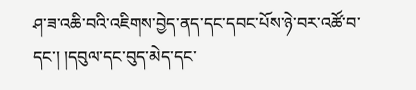ཤ་ཟ་འཆི་བའི་འཇིགས་བྱེད་ནད་དང་དབང་པོས་ཉེ་བར་འཚོ་བ་དང་། །དབུལ་དང་བུད་མེད་དང་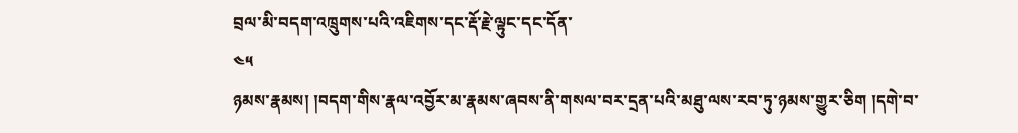བྲལ་མི་བདག་འཁྲུགས་པའི་འཇིགས་དང་རྡོ་རྗེ་ལྟུང་དང་དོན་
༤༥
ཉམས་རྣམས། །བདག་གིས་རྣལ་འབྱོར་མ་རྣམས་ཞབས་ནི་གསལ་བར་དྲན་པའི་མཐུ་ལས་རབ་ཏུ་ཉམས་གྱུར་ཅིག །དགེ་བ་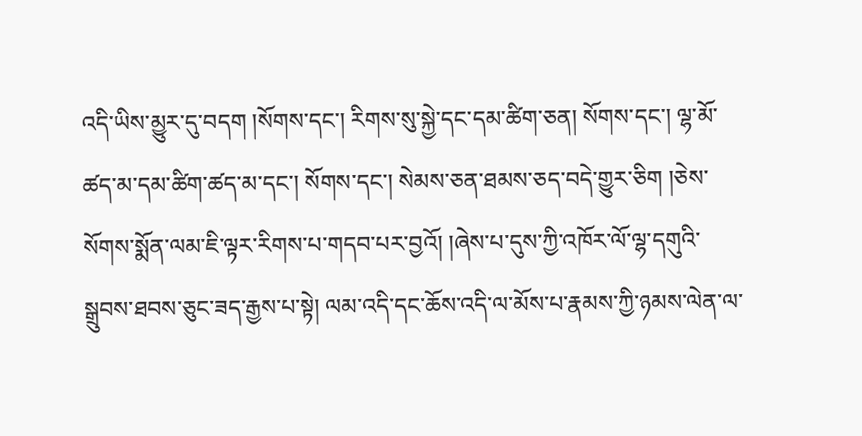འདི་ཡིས་མྱུར་དུ་བདག །སོགས་དང་། རིགས་སུ་སྐྱེ་དང་དམ་ཚིག་ཅན། སོགས་དང་། ལྷ་མོ་ཚད་མ་དམ་ཚིག་ཚད་མ་དང་། སོགས་དང་། སེམས་ཅན་ཐམས་ཅད་བདེ་གྱུར་ཅིག །ཅེས་སོགས་སྨོན་ལམ་ཇི་ལྟར་རིགས་པ་གདབ་པར་བྱའོ། །ཞེས་པ་དུས་ཀྱི་འཁོར་ལོ་ལྷ་དགུའི་སྒྲུབས་ཐབས་ཅུང་ཟད་རྒྱས་པ་སྟེ། ལམ་འདི་དང་ཆོས་འདི་ལ་མོས་པ་རྣམས་ཀྱི་ཉམས་ལེན་ལ་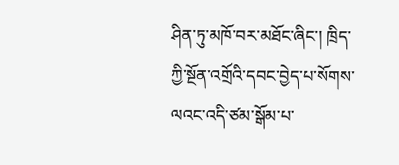ཤིན་ཏུ་མཁོ་བར་མཐོང་ཞིང་། ཁྲིད་ཀྱི་སྔོན་འགྲོའི་དབང་བྱེད་པ་སོགས་ལའང་འདི་ཙམ་སྒོམ་པ་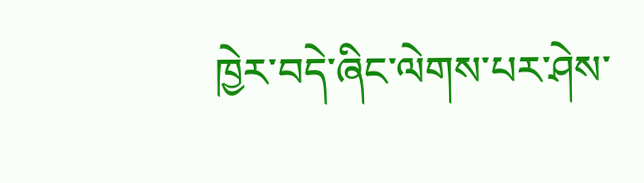ཁྱེར་བདེ་ཞིང་ལེགས་པར་ཤེས་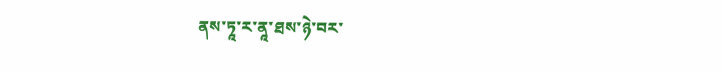ནས་ཏཱ་ར་ནཱ་ཐས་ཉེ་བར་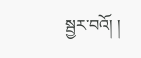སྦྱར་བའོ། །